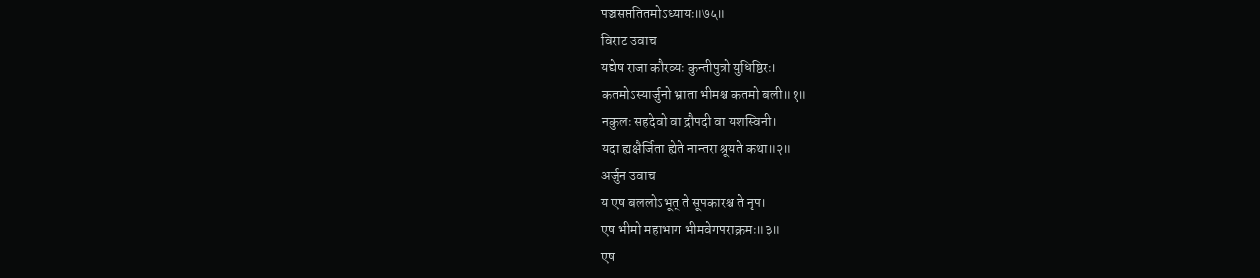पञ्चसप्ततितमोऽध्यायः॥७५॥
विराट उवाच
यद्येष राजा कौरव्यः कुन्तीपुत्रो युधिष्ठिरः।
कतमोऽस्यार्जुनो भ्राता भीमश्च कतमो बली॥१॥
नकुलः सहदेवो वा द्रौपदी वा यशस्विनी।
यदा ह्यक्षैर्जिता ह्येते नान्तरा श्रूयते कथा॥२॥
अर्जुन उवाच
य एष बललोऽभूत् ते सूपकारश्च ते नृप।
एष भीमो महाभाग भीमवेगपराक्रमः॥३॥
एष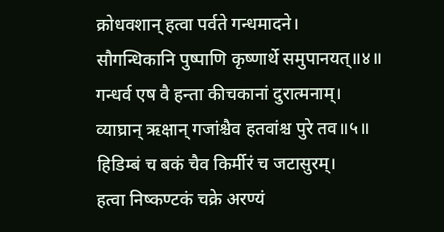क्रोधवशान् हत्वा पर्वते गन्धमादने।
सौगन्धिकानि पुष्पाणि कृष्णार्थे समुपानयत्॥४॥
गन्धर्व एष वै हन्ता कीचकानां दुरात्मनाम्।
व्याघ्रान् ऋक्षान् गजांश्चैव हतवांश्च पुरे तव॥५॥
हिडिम्बं च बकं चैव किर्मीरं च जटासुरम्।
हत्वा निष्कण्टकं चक्रे अरण्यं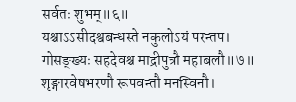सर्वतः शुभम्॥६॥
यश्चाऽऽसीदश्वबन्धस्ते नकुलोऽयं परन्तप।
गोसङ्ख्यः सहदेवश्च माद्रीपुत्रौ महाबलौ॥७॥
शृङ्गारवेषभरणौ रूपवन्तौ मनस्विनौ।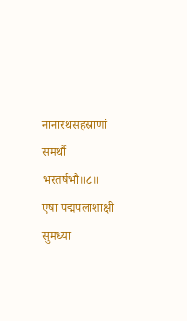नानारथसहस्राणां समर्थौ भरतर्षभौ॥८॥
एषा पद्मपलाशाक्षी सुमध्या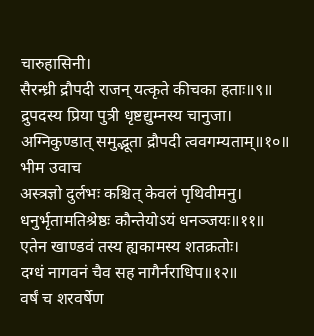चारुहासिनी।
सैरन्ध्री द्रौपदी राजन् यत्कृते कीचका हताः॥९॥
द्रुपदस्य प्रिया पुत्री धृष्टद्युम्नस्य चानुजा।
अग्निकुण्डात् समुद्भूता द्रौपदी त्ववगम्यताम्॥१०॥
भीम उवाच
अस्त्रज्ञो दुर्लभः कश्चित् केवलं पृथिवीमनु।
धनुर्भृतामतिश्रेष्ठः कौन्तेयोऽयं धनञ्जयः॥११॥
एतेन खाण्डवं तस्य ह्यकामस्य शतक्रतोः।
दग्धं नागवनं चैव सह नागैर्नराधिप॥१२॥
वर्षं च शरवर्षेण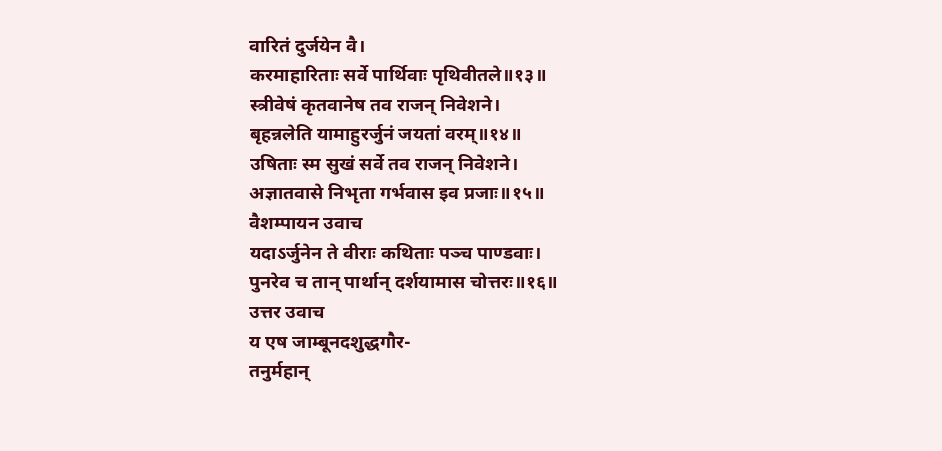वारितं दुर्जयेन वै।
करमाहारिताः सर्वे पार्थिवाः पृथिवीतले॥१३॥
स्त्रीवेषं कृतवानेष तव राजन् निवेशने।
बृहन्नलेति यामाहुरर्जुनं जयतां वरम्॥१४॥
उषिताः स्म सुखं सर्वे तव राजन् निवेशने।
अज्ञातवासे निभृता गर्भवास इव प्रजाः॥१५॥
वैशम्पायन उवाच
यदाऽर्जुनेन ते वीराः कथिताः पञ्च पाण्डवाः।
पुनरेव च तान् पार्थान् दर्शयामास चोत्तरः॥१६॥
उत्तर उवाच
य एष जाम्बूनदशुद्धगौर-
तनुर्महान्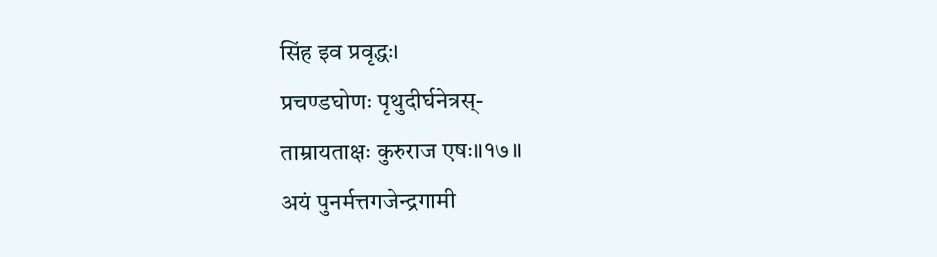सिंह इव प्रवृद्धः।
प्रचण्डघोणः पृथुदीर्घनेत्रस्-
ताम्रायताक्षः कुरुराज एषः॥१७॥
अयं पुनर्मत्तगजेन्द्रगामी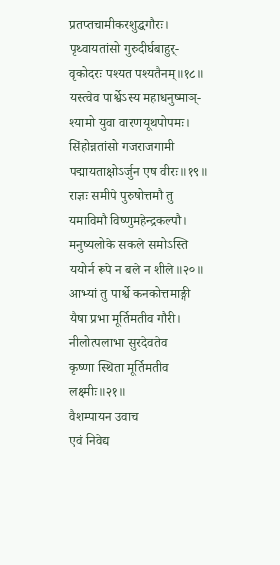प्रतप्तचामीकरशुद्धगौरः।
पृथ्वायतांसो गुरुदीर्घबाहुर्-
वृकोदरः पश्यत पश्यतैनम्॥१८॥
यस्त्वेव पार्श्वेऽस्य महाधनुष्माञ्-
श्यामो युवा वारणयूथपोपमः।
सिंहोन्नतांसो गजराजगामी
पद्मायताक्षोऽर्जुन एष वीरः॥१९॥
राज्ञः समीपे पुरुषोत्तमौ तु
यमाविमौ विष्णुमहेन्द्रकल्पौ।
मनुष्यलोके सकले समोऽस्ति
ययोर्न रूपे न बले न शीले॥२०॥
आभ्यां तु पार्श्वे कनकोत्तमाङ्गी
यैषा प्रभा मूर्तिमतीव गौरी।
नीलोत्पलाभा सुरदेवतेव
कृष्णा स्थिता मूर्तिमतीव लक्ष्मीः॥२१॥
वैशम्पायन उवाच
एवं निवेद्य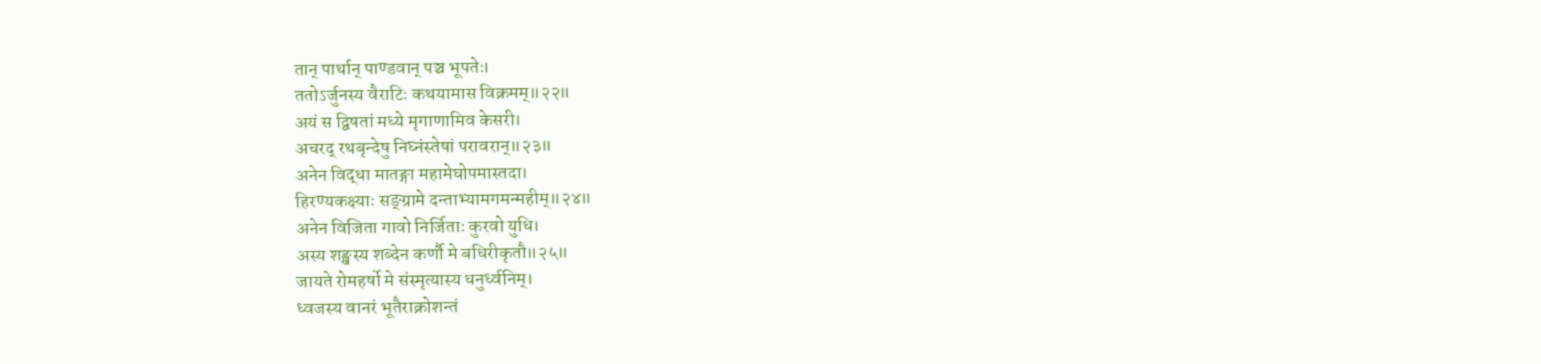तान् पार्थान् पाण्डवान् पञ्च भूपतेः।
ततोऽर्जुनस्य वैराटिः कथयामास विक्रमम्॥२२॥
अयं स द्विषतां मध्ये मृगाणामिव केसरी।
अचरद् रथबृन्देषु निघ्नंस्तेषां परावरान्॥२३॥
अनेन विद्धा मातङ्गा महामेघोपमास्तदा।
हिरण्यकक्ष्याः सङ्ग्रामे दन्ताभ्यामगमन्महीम्॥२४॥
अनेन विजिता गावो निर्जिताः कुरवो युधि।
अस्य शङ्खस्य शब्देन कर्णौ मे बधिरीकृतौ॥२५॥
जायते रोमहर्षो मे संस्मृत्यास्य धनुर्ध्वनिम्।
ध्वजस्य वानरं भूतैराक्रोशन्तं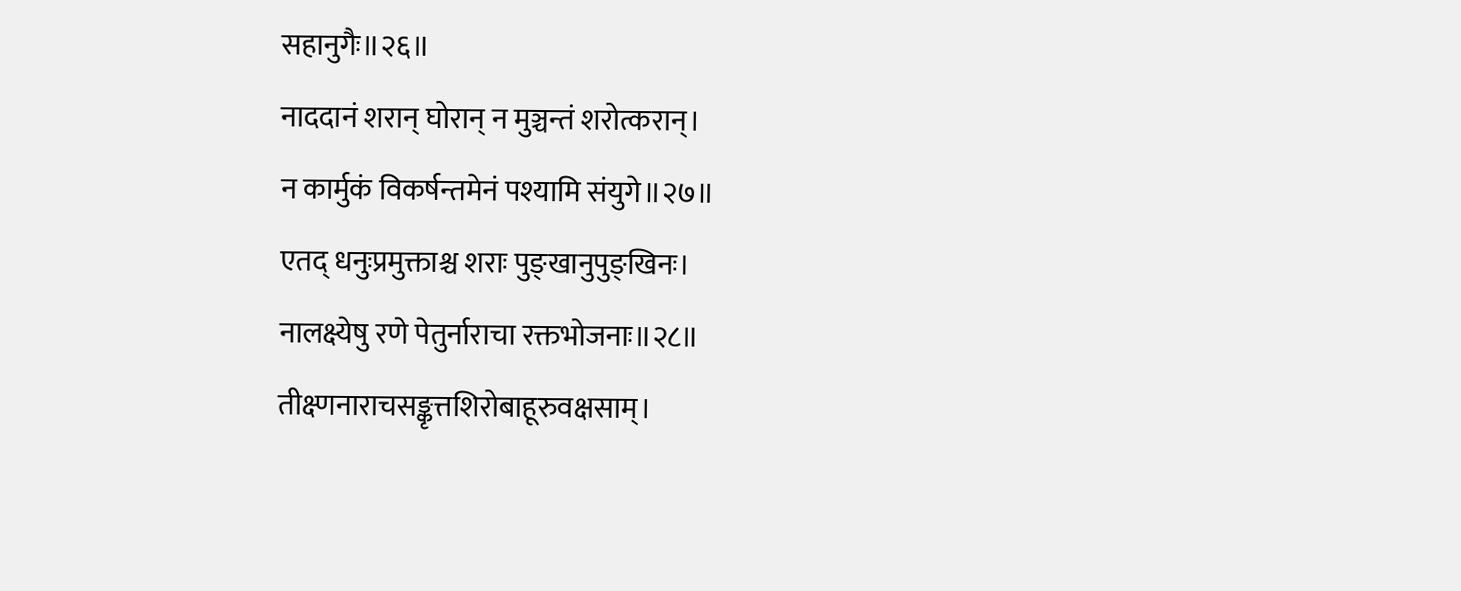सहानुगैः॥२६॥
नाददानं शरान् घोरान् न मुञ्चन्तं शरोत्करान्।
न कार्मुकं विकर्षन्तमेनं पश्यामि संयुगे॥२७॥
एतद् धनुःप्रमुक्ताश्च शराः पुङ्खानुपुङ्खिनः।
नालक्ष्येषु रणे पेतुर्नाराचा रक्तभोजनाः॥२८॥
तीक्ष्णनाराचसङ्कृत्तशिरोबाहूरुवक्षसाम्।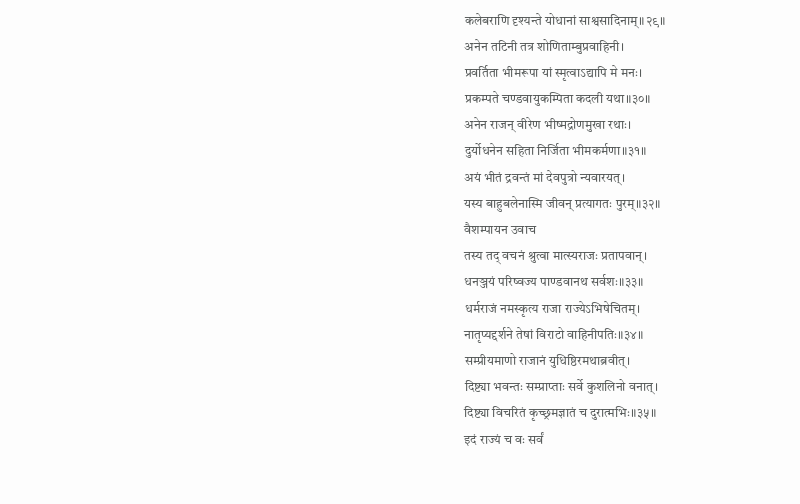कलेबराणि दृश्यन्ते योधानां साश्वसादिनाम्॥२९॥
अनेन तटिनी तत्र शोणिताम्बुप्रवाहिनी।
प्रवर्तिता भीमरूपा यां स्मृत्वाऽद्यापि मे मनः।
प्रकम्पते चण्डवायुकम्पिता कदली यथा॥३०॥
अनेन राजन् वीरेण भीष्मद्रोणमुखा रथाः।
दुर्योधनेन सहिता निर्जिता भीमकर्मणा॥३१॥
अयं भीतं द्रवन्तं मां देवपुत्रो न्यवारयत्।
यस्य बाहुबलेनास्मि जीवन् प्रत्यागतः पुरम्॥३२॥
वैशम्पायन उवाच
तस्य तद् वचनं श्रुत्वा मात्स्यराजः प्रतापवान्।
धनञ्जयं परिष्वज्य पाण्डवानथ सर्वशः॥३३॥
धर्मराजं नमस्कृत्य राजा राज्येऽभिषेचितम्।
नातृप्यद्दर्शने तेषां विराटो वाहिनीपतिः॥३४॥
सम्प्रीयमाणो राजानं युधिष्ठिरमथाब्रवीत्।
दिष्ट्या भवन्तः सम्प्राप्ताः सर्वे कुशलिनो वनात्।
दिष्ट्या विचरितं कृच्छ्रमज्ञातं च दुरात्मभिः॥३५॥
इदं राज्यं च वः सर्वं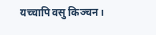यच्चापि वसु किञ्चन।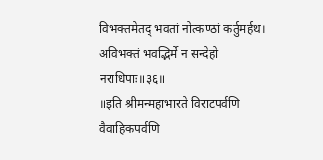विभक्तमेतद् भवतां नोत्कण्ठां कर्तुमर्हथ।
अविभक्तं भवद्भिर्मे न सन्देहो नराधिपाः॥३६॥
॥इति श्रीमन्महाभारते विराटपर्वणि वैवाहिकपर्वणि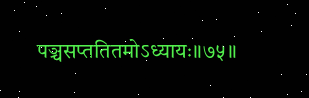पञ्चसप्ततितमोऽध्यायः॥७५॥